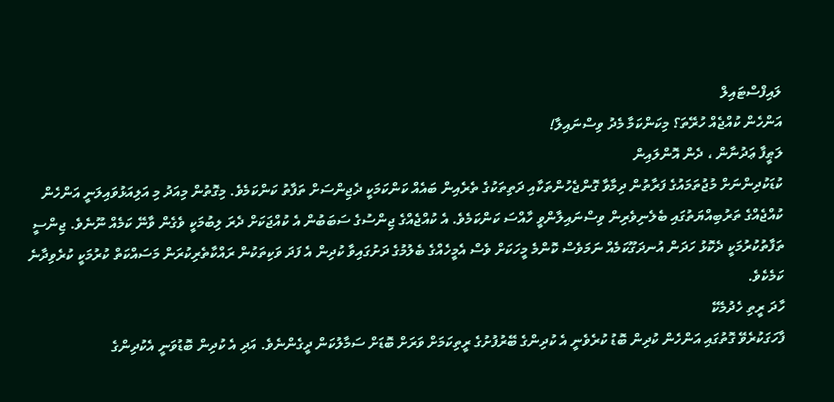ލައިފްސްޓައިލް
އަންހެން ކުއްޖެއް ހުރޭތަ؟ މިކަންކަމާ މެދު ވިސްނައިލާ!
ލަޠީފާ ޢަދުނާން ، ދެން އޮންލައިން
ކުޑަކުދިންނަށް މުޖުތަމައުގެ ފަރާތުން ދިމާވާ ގޮންޖެހުންތަކާއި ދަތިތަކުގެ ތެރެއިން ބައެއް ކަންކަމަކީ ދެޖިންސަށް ތަފާތު ކަންކަމެވެ. މިގޮތުން މިއަދު މި އަލިއަޅުވައިލަނީ އަންހެން ކުއްޖެއްގެ ތަރުބިއްޔަތުގައި ބެލެނިވެރިން ވިސްނައިލާންވީ ހާއްސަ ކަންކަމެވެ. އެ ކުއްޖެއްގެ ޖިންސުގެ ސަބަބުން އެ ކުއްޖަކަށް ދެރަ ލިބުމަކީ ވެގެން ވާނޭ ކަމެއް ނޫނެވެ. ޖިންސީ ތަފާތުކުރުމަކީ ދެކޮޅު ހަދަން އުނދަގޫކަމެއް ނަމަވެސް ކޮންމެ މީހަކަށް ވެސް އެމީހެއްގެ ބެލުމުގެ ދަށުގައިވާ ކުދިން އެ ފަދަ ވަކިތަކުން ރައްކާތެރިކުރަން މަސައްކަތް ކުރުމަކީ ކުރެވިދާނެ ކަމެކެވެ.
ހާދަ ރީތި ހެދުމެކޭ
ފާހަގަކުރެވޭ ގޮތުގައި އަންހެން ކުދިން ބޮޑު ކުރެވެނީ އެ ކުދިންގެ ބޭރުފުށުގެ ރީތިކަމަށް ވަރަށް ބޮޑަށް ސަމާލުކަން ދީގެންނެވެ. އަދި އެ ކުދިން ބޮޑުވަނީ އެކުދިންގެ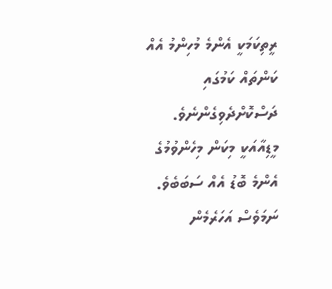ރީތިކަމަކީ އެންމެ މުހިންމު އެއް ކަންތައް ކަމުގައި ދަސްކޮށްދެވިގެންނެވެ. މީޑިއާއަކީ މިކަން މިހެންވުމުގެ އެންމެ ބޮޑު އެއް ސަބަބެވެ. ނަމަވެސް އަހަރެމެން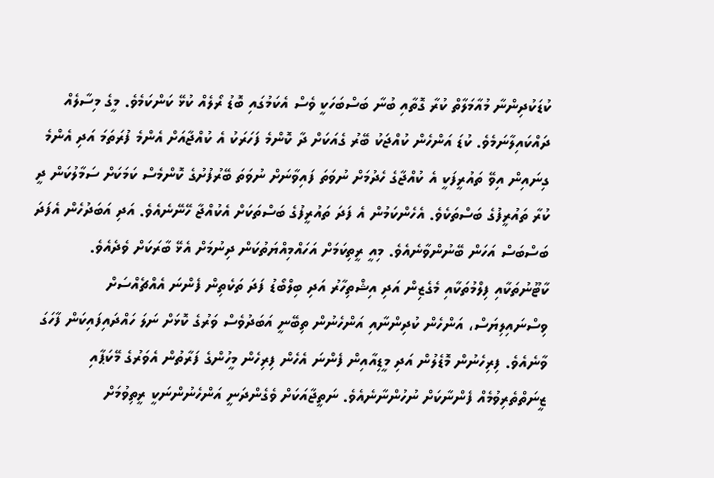ކުޑަކުދިންނާ މުއާމަލާތް ކުރާ ގޮތާއި ބުނާ ބަސްބަހަކީ ވެސް އެކަމުގައި ބޮޑު ރޯލެއް ކުޅޭ ކަންކަމެވެ. މީގެ މިސާލެއް ދައްކައިލާނަމެވެ. ކުޑަ އަންހެން ކުއްޖަކު ބޭރު ގެއަކަށް ދާ ކޮންމެ ފަހަރަކު އެ ކުއްޖާއަށް އެންމެ ފުރަތަމަ އަދި އެންމެ ގިނައިން އިވޭ ތައުރީފަކީ އެ ކުއްޖާގެ ހެދުމަށް ނުވަތަ ފައިވާނަށް ނުވަތަ ބޭރުފުށުގެ ކޮންމެސް ކަމަކަށް ސަމާލުކަން ދީ ކުރާ ތައުރީފުގެ ބަސްތަކެވެ. އެހެންކަމުން އެ ފަދަ ތައުރީފުގެ ބަސްތަކަށް އެކުއްޖާ ހޭނޭނެއެވެ. އަދި އަބަދުހެން އެފަދަ ބަސްބަސް އަހަން ބޭނުންވާނެއެވެ. މިއީ ރީތިކަމަށް އަހައްމިއްޔަތުކަން ދިނުމަށް އެޅޭ ބާރަކަށް ވެދެއެވެ.
ކާޓޫނުތަކާއި ފިލްމުތަކާއި މެގެޒިން އަދި އިޝްތިހާރު އަދި ބިލްބޯޑު ފަދަ ތަކެތިން ފެންނަ އެއްޗެއްސަށް ވިސްނައިލިޔަސް، އަންހެން ކުދިންނާއި އަންހެނުން ތިބޭނީ އަބަދުވެސް ވަރުގެ ކޮޅަށް ނަލަ ހައްދައިފައިކަން ފާހަގަ ވާނެއެވެ. ފިރިހެނުން މޮޑެލުން އަދި މީޑިއާއިން ފެންނަ އެހެން ފިރިހެން މީހުންގެ ފަރާތުން އެވަރުގެ މޭކަޕާއި ޒީނަތްތެރިވުމެއް ފެންނާކަށް ނުހުންނާނެއެވެ. ނަތީޖާއަކަށް ވެގެންދަނީ އަންހެނުންނަކީ ރީތިވުމަށް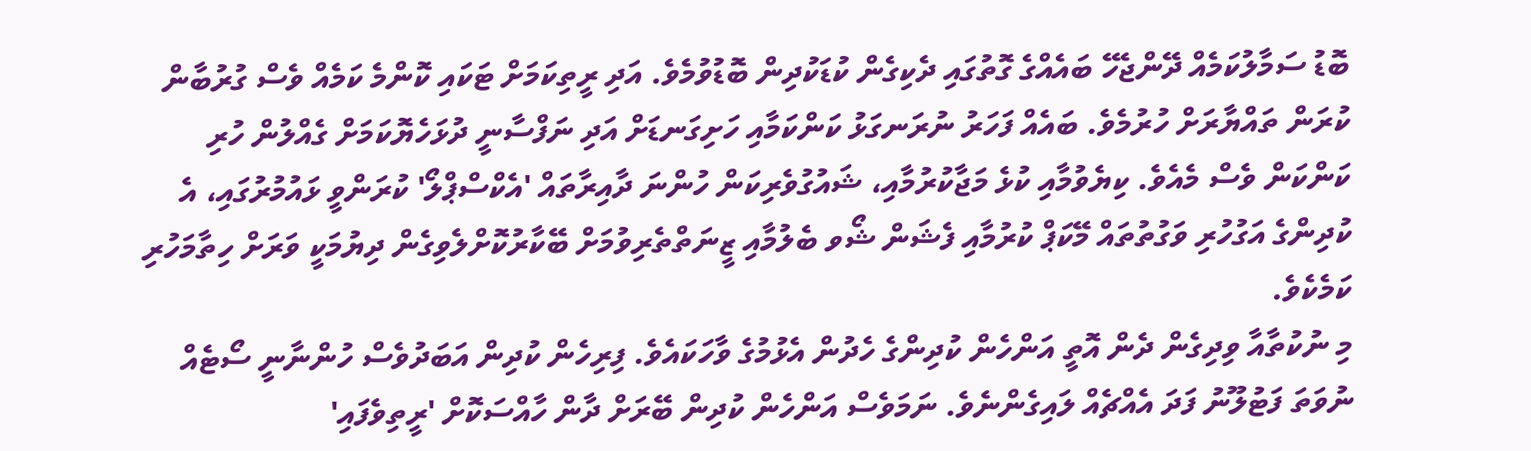ބޮޑު ސަމާލުކަމެއް ދޭންޖެހޭ ބައެއްގެ ގޮތުގައި ދެކިގެން ކުޑަކުދިން ބޮޑުވުމެވެ. އަދި ރީތިކަމަށް ޓަކައި ކޮންމެ ކަމެއް ވެސް ގުރުބާން ކުރަން ތައްޔާރަށް ހުރުމެވެ. ބައެއް ފަހަރު ނުރަނގަޅު ކަންކަމާއި ހަށިގަނޑަށް އަދި ނަފްސާނީ ދުޅަހެޔޮކަމަށް ގެއްލުން ހުރި ކަންކަން ވެސް މެއެވެ. ކިޔެވުމާއި ކުޅެ މަޖާކުރުމާއި، ޝައުގުވެރިކަން ހުންނަ ދާއިރާތައް 'އެކްސްޕްލޯ' ކުރަންވީ ޅައުމުރުގައި، އެ ކުދިންގެ އަގުހުރި ވަގުތުތައް މޭކަޕް ކުރުމާއި ފެޝަން ޝޯވ ބެލުމާއި ޒީނަތްތެރިވުމަށް ބޭކާރުކޮށްލެވިގެން ދިޔުމަކީ ވަރަށް ހިތާމަހުރި ކަމެކެވެ.
މި ނުކުތާއާ ވިދިގެން ދެން އޮތީ އަންހެން ކުދިންގެ ހެދުން އެޅުމުގެ ވާހަކައެވެ. ފިރިހެން ކުދިން އަބަދުވެސް ހުންނާނީ ސޯޓެއް ނުވަތަ ފަޓުލޫނު ފަދަ އެއްޗެއް ލައިގެންނެވެ. ނަމަވެސް އަންހެން ކުދިން ބޭރަށް ދާން ހާއްސަކޮށް 'ރީތިވެފައި'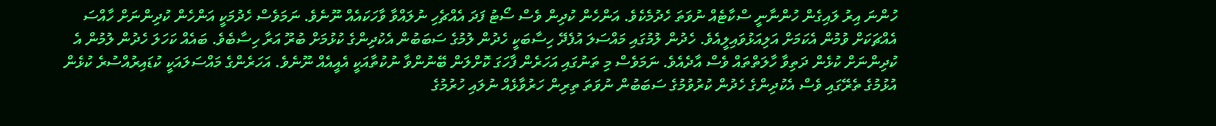ހުންނަ އިރު ލައިގެން ހުންނާނީ ސްކާޓެއް ނުވަތަ ހެދުމެކެވެ. އަންހެން ކުދިން ވެސް ސޯޓު ފަދަ އެއްޗެހި ނުލައްވާ ވާހަކައެއް ނޫނެވެ. ނަމަވެސް ހެދުމަކީ އަންހެން ކުދިންނަށް ހާއްސަ އެއްޗަކަށް ވުމުން އެކަމަށް އަލިއަޅުވައިލީއެވެ. ހެދުން ލުމުގައި މައްސަލަ އުފެދޭ ހިސާބަކީ ހެދުން ލުމުގެ ސަބަބުން އެކުދިންގެ ކުޅުމަށް ބުރޫ އަރާ ހިސާބެވެ. ބައެއް ކަހަލަ ހެދުން ލުމުން އެ ކުދިންނަށް ކުޅެން ދަތިވާ ހާލަތްތައް ވެސް އާދެއެވެ. ނަމަވެސް މި ތަނުގައި އަހަރެން ފާހަގަ ކޮށްލަން ބޭނުންވާ ނުކުތާއަކީ އެއީއެއް ނޫނެވެ. އަހަރެންގެ މައްސަލައަކީ ކުޑައިރުއްސުރެ ކުޅެން އުޅުމުގެ ތެރޭގައި ވެސް އެކުދިންގެ ހެދުން ކުރުވުމުގެ ސަބަބުން ނުވަތަ ތިރިން ހަރުވާޅެއް ނުލައި ހުރުމުގެ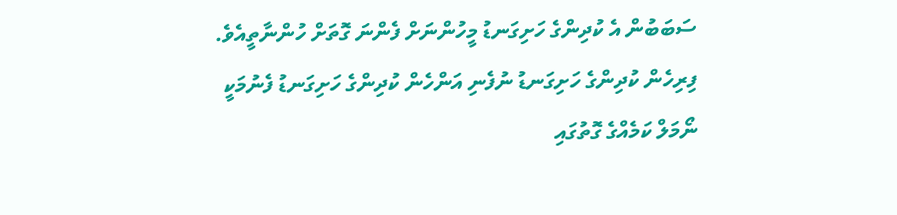ސަބަބުން އެ ކުދިންގެ ހަށިގަނޑު މީހުންނަށް ފެންނަ ގޮތަށް ހުންނާތީއެވެ. ފިރިހެން ކުދިންގެ ހަށިގަނޑު ނުފެނި އަންހެން ކުދިންގެ ހަށިގަނޑު ފެނުމަކީ ނޯމަލް ކަމެއްގެ ގޮތުގައި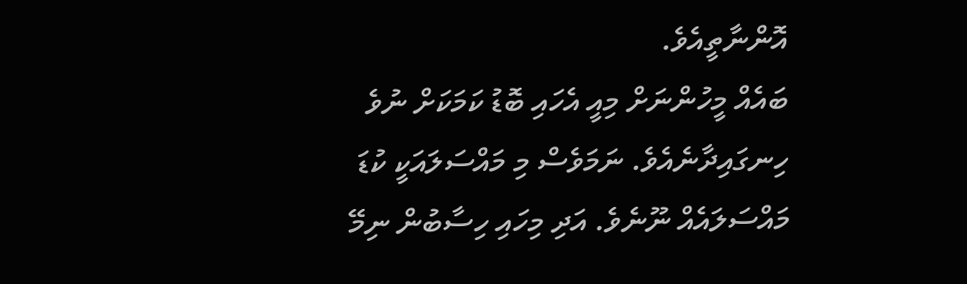އޮންނާތީއެވެ.
ބައެއް މީހުންނަށް މިއީ އެހައި ބޮޑު ކަމަކަށް ނުވެ ހިނގައިދާނެއެވެ. ނަމަވެސް މި މައްސަލައަކީ ކުޑަ މައްސަލައެއް ނޫނެވެ. އަދި މިހައި ހިސާބުން ނިމޭ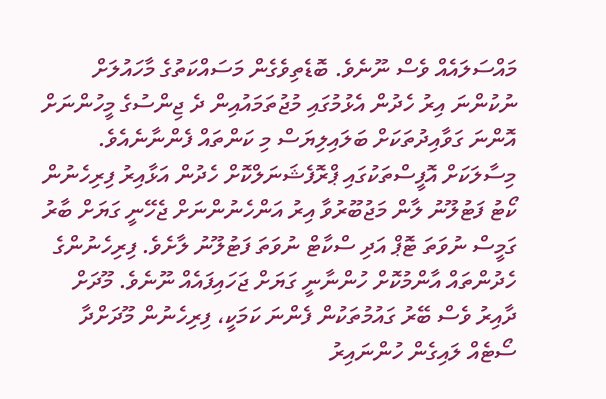މައްސަލައެއް ވެސް ނޫނެވެ. ބޮޑެތިވެގެން މަސައްކަތުގެ މާހައުލަށް ނުކުންނަ އިރު ހެދުން އެޅުމުގައި މުޖުތަމައުއިން ދެ ޖިންސުގެ މީހުންނަށް އޮންނަ ގަވާއިދުތަކަށް ބަލައިލިޔަސް މި ކަންތައް ފެންނާނެއެވެ. މިސާލަކަށް އޮފީސްތަކުގައި ޕްރޮފެޝަނަލްކޮށް ހެދުން އަޅާއިރު ފިރިހެނުން ކޯޓު ފަޓުލޫނު ލާން މަޖުބޫރުވާ އިރު އަންހެނުންނަށް ޖެހޭނީ ގަޔަށް ބާރު ގަމީސް ނުވަތަ ޓޮޕް އަދި ސްކާޓް ނުވަތަ ފަޓުލޫނު ލާށެވެ. ފިރިހެނުންގެ ހެދުންތައް އާންމުކޮށް ހުންނާނީ ގަޔަށް ޖަހައިފައެއް ނޫނެވެ. މޫދަށް ދާއިރު ވެސް ބޭރު ގައުމުތަކުން ފެންނަ ކަމަކީ، ފިރިހެނުން މޫދަށްދާ ސޯޓެއް ލައިގެން ހުންނައިރު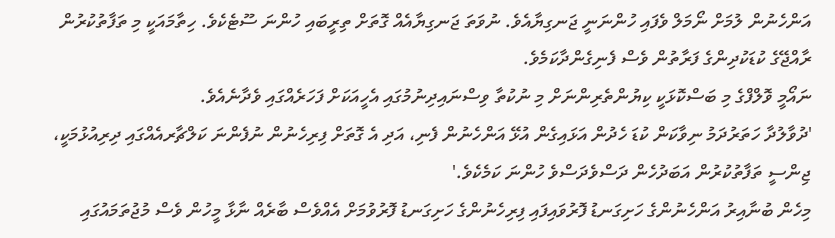އަންހެނުން ލުމަށް ނޯމަލް ވެފައި ހުންނަނީ ޖަނގިޔާއެވެ. ނުވަތަ ޖަނގިޔާއެއް ގޮތަށް ތިރީބައި ހުންނަ ސޫޓެކެވެ. ހިތާމައަކީ މި ތަފާތުކުރުން ރާއްޖޭގެ ކުޑަކުދިންގެ ފަރާތުން ވެސް ފެނިގެންދާކަމެވެ.
ނައޯމީ ވޮލްފްގެ މި ބަސްކޮޅަކީ ކިޔުންތެރިންނަށް މި ނުކުތާ ވިސްނައިދިނުމުގައި އެހީއަކަށް ފަހަރެއްގައި ވެދާނެއެވެ.
'ދުވާލުދާ ހަތަރުދަމު ނިވާކަން ކުޑަ ހެދުން އަޅައިގެން އުޅޭ އަންހެނުން ފެނި، އަދި އެ ގޮތަށް ފިރިހެނުން ނުފެންނަ ކަލްޗާރއެއްގައި ދިރިއުޅުމަކީ، ޖިންސީ ތަފާތުކުރުން އަބަދުހެން ދަސްވެދަސްވެ ހުންނަ ކަމެކެވެ.'
މިހެން ބުނާއިރު އަންހެނުންގެ ހަށިގަނޑު ފޮރުވައިފައި ފިރިހެނުންގެ ހަށިގަނޑު ފޮރުވުމަށް އެއްވެސް ބާރެއް ނާޅާ މީހުން ވެސް މުޖުތަމައުގައި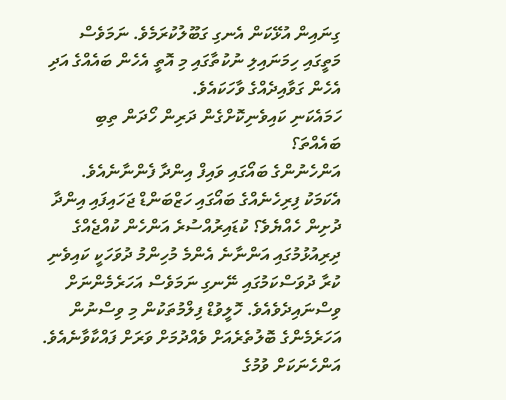ގިނައިން އުޅޭކަން އެނގި ގަބޫލުކުރަމެވެ. ނަމަވެސް މަތީގައި ހިމަނައިލި ނުކުތާގައި މި އޮތީ އެހެން ބައެއްގެ އަދި އެހެން ގަވާއިދެއްގެ ވާހަކައެވެ.
ހަމައެކަނި ކައިވެނިކޮށްގެން ދަރިން ހޯދަން ތިބި ބައެއްތަ؟
އަންހެނުންގެ ބައޯގައި ވައިފް އިންދާ ފެންނާނެއެވެ. އެކަމަކު ފިރިހެނެއްގެ ބައޯގައި ހަޒްބަންޑް ޖަހައިފައި އިންދާ ދުށިން ހެއްޔެވެ؟ ކުޑައިރުއްސުރެ އަންހެން ކުއްޖެއްގެ ދިރިއުޅުމުގައި އަންނާނެ އެންމެ މުހިންމު ދުވަހަކީ ކައިވެނި ކުރާ ދުވަސްކަމުގައި ނޭނގި ނަމަވެސް އަހަރެމެންނަށް ވިސްނައިދެވެއެވެ. ހޮލީވުޑް ފިލްމުތަކުން މި ވިސްނުން އަހަރެމެންގެ ބޮލުތެރެއަށް ވެއްދުމަށް ވަރަށް ފައްކާވާނެއެވެ. އަންހެނަކަށް ވުމުގެ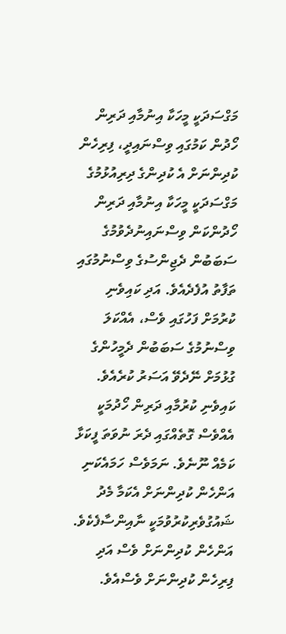މަގްސަދަކީ މީހަކާ އިނުމާއި ދަރިން ހޯދުން ކަމުގައި ވިސްނައިދީ، ފިރިހެން ކުދިންނަށް އެ ކުދިންގެ ދިރިއުޅުމުގެ މަގްސަދަކީ މީހަކާ އިނުމާއި ދަރިން ހޯދުންކަން ވިސްނައިނުދެވުމުގެ ސަބަބުން ދެޖިންސުގެ ވިސްނުމުގައި ތަފާތު އުފެދެއެވެ. އަދި ކައިވެނި ކުރުމަށް ފަހުގައި ވެސް، އެއްކަލަ ވިސްނުމުގެ ސަބަބުން ދެމީހުންގެ ގުޅުމަށް ނޭދެވޭ އަސަރު ކުރެއެވެ. ކައިވެނި ކުރުމާއި ދަރިން ހޯދުމަކީ އެއްވެސް ގޮތެއްގައި ދެރަ ނުވަތަ ފީކަޅާ ކަމެއް ނޫނެވެ. ނަމަވެސް ހަމައެކަނި އަންހެން ކުދިންނަށް އެކަމާ މެދު ޝައުގުވެރިކުރުވުމަކީ ނާއިންސާފެކެވެ. އަންހެން ކުދިންނަށް ވެސް އަދި ފިރިހެން ކުދިންނަށް ވެސްއެވެ.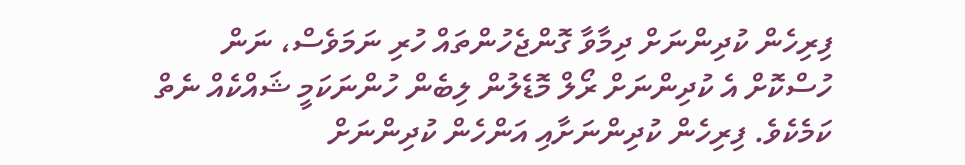ފިރިހެން ކުދިންނަށް ދިމާވާ ގޮންޖެހުންތައް ހުރި ނަމަވެސް، ނަން ހުސްކޮށް އެ ކުދިންނަށް ރޯލް މޮޑެލުން ލިބެން ހުންނަކަމީ ޝައްކެއް ނެތް ކަމެކެވެ. ފިރިހެން ކުދިންނަށާއި އަންހެން ކުދިންނަށް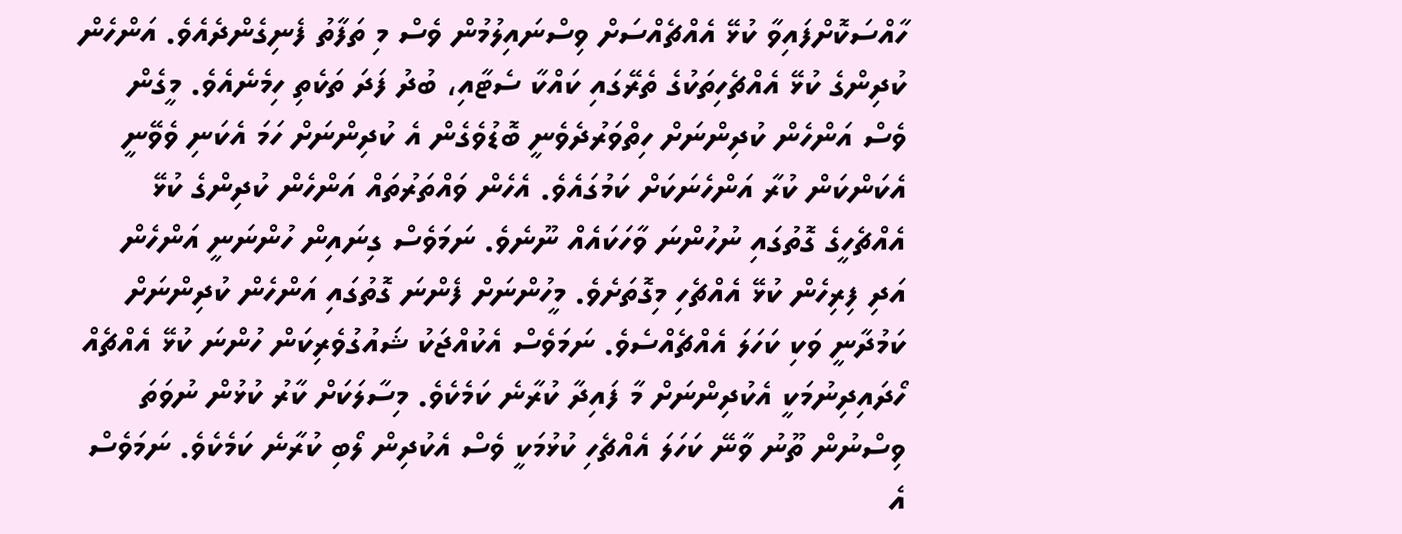ހާއްސަކޮށްފައިވާ ކުޅޭ އެއްޗެއްސަށް ވިސްނައިލުމުން ވެސް މި ތަފާތު ފެނިގެންދެއެވެ. އަންހެން ކުދިންގެ ކުޅޭ އެއްޗެހިތަކުގެ ތެރޭގައި ކައްކާ ސެޓާއި، ބުދު ފަދަ ތަކެތި ހިމެނެއެވެ. މީގެން ވެސް އަންހެން ކުދިންނަށް ހިތްވަރުދެވެނީ ބޮޑުވެގެން އެ ކުދިންނަށް ހަމަ އެކަނި ވެވޭނީ އެކަންކަން ކުރާ އަންހެނަކަށް ކަމުގައެވެ. އެހެން ވައްތަރުތައް އަންހެން ކުދިންގެ ކުޅޭ އެއްޗެހީގެ ގޮތުގައި ނުހުންނަ ވާހަކައެއް ނޫނެވެ. ނަމަވެސް ގިނައިން ހުންނަނީ އަންހެން އަދި ފިރިހެން ކުޅޭ އެއްޗެހި މިގޮތަށެވެ. މީހުންނަށް ފެންނަ ގޮތުގައި އަންހެން ކުދިންނަށް ކަމުދާނީ ވަކި ކަހަލަ އެއްޗެއްސެވެ. ނަމަވެސް އެކުއްޖަކު ޝައުގުވެރިކަން ހުންނަ ކުޅޭ އެއްޗެއް ހޯދައިދިނުމަކީ އެކުދިންނަށް މާ ފައިދާ ކުރާނެ ކަމެކެވެ. މިސާލަކަށް ކާރު ކުޅުން ނުވަތަ ވިސްނުން ތޫނު ވާނޭ ކަހަލަ އެއްޗެހި ކުޅުމަކީ ވެސް އެކުދިން ލޯބި ކުރާނެ ކަމެކެވެ. ނަމަވެސް އެ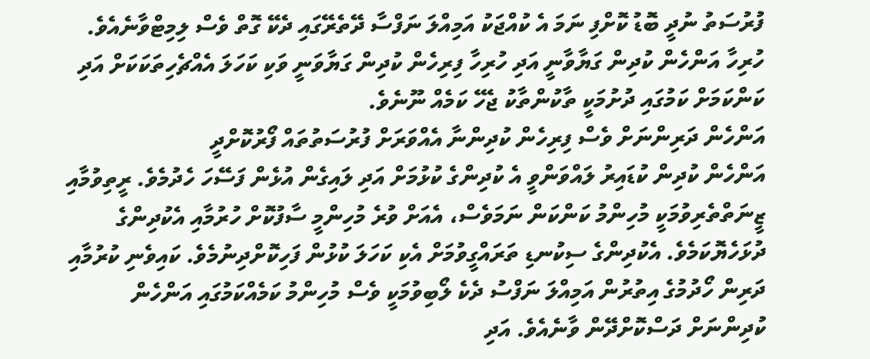ފުރުސަތު ނުދީ ބޮޑު ކޮށްފި ނަމަ އެ ކުއްޖަކު އަމިއްލަ ނަފްސާ ދޭތެރޭގައި ދެކޭ ގޮތް ވެސް ލިމިޓްވާނެއެވެ. ހުރިހާ އަންހެން ކުދިން ގަޔާވާނީ އަދި ހުރިހާ ފިރިހެން ކުދިން ގަޔާވަނީ ވަކި ކަހަލަ އެއްޗެހިތަކަކަށް އަދި ކަންކަމަށް ކަމުގައި ދުށުމަކީ ތާކުންތާކު ޖެހޭ ކަމެއް ނޫނެވެ.
އަންހެން ދަރިންނަށް ވެސް ފިރިހެން ކުދިންނާ އެއްވަރަށް ފުރުސަތުތައް ފޯރުކޮށްދީ
އަންހެން ކުދިން ކުޑައިރު ލައްވަންވީ އެ ކުދިންގެ ކުޅުމަށް އަދި ލައިގެން އުޅެން ފަސޭހަ ހެދުމެވެ. ރީތިވުމާއި ޒީނަތްތެރިވުމަކީ މުހިންމު ކަންކަން ނަމަވެސް، އެއަށް ވުރެ މުހިންމީ ސާފުކޮށް ހުރުމާއި އެކުދިންގެ ދުޅަހެޔޮކަމެވެ. އެކުދިންގެ ސިކުނޑި ތަރައްގީވުމަށް އެކި ކަހަލަ ކުޅުން ފަހިކޮށްދިނުމެވެ. ކައިވެނި ކުރުމާއި ދަރިން ހޯދުމުގެ އިތުރުން އަމިއްލަ ނަފްސު ދެކެ ލޯބިވުމަކީ ވެސް މުހިންމު ކަމެއްކަމުގައި އަންހެން ކުދިންނަށް ދަސްކޮށްދޭން ވާނެއެވެ. އަދި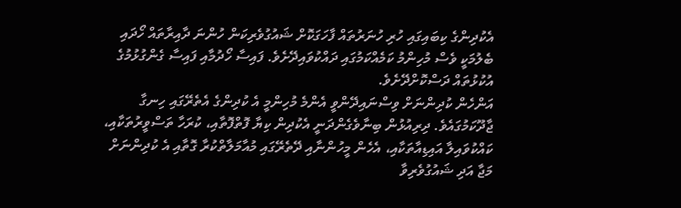އެކުދިންގެ ކިބައިގައި ހުރި ހުނަރުތައް ފާހަގަކޮށް ޝައުގުވެރިކަން ހުންނަ ދާއިރާތައް ހޯދައި ބެލުމަކީ ވެސް މުހިންމު ކަމެއްކަމުގައި ދައްކުވައިދޭށެވެ. ފައިސާ ހޯދުމާއި ފައިސާ ގެންގުޅުމުގެ އުކުޅުތައް ދަސްކޮށްދޭށެވެ.
އަންހެން ކުދިންނަށް ވިސްނައިދޭންވީ އެންމެ މުހިންމީ އެ ކުދިންގެ އެތެރޭގައި ހިނގާ ޖާދޫކަމުގައެވެ. ދިރިއުޅުން ބިނާވެގެންދަނީ އެކުދިން ކިޔާ ފޮތްފޮތާއި، ކުރަހާ ތަސްވީރުތަކާއި، ކައްކުވައިލާ އައިޑިއާތަކާއި، އެހެން މީހުންނާއި ދޭތެރޭގައި މުއާމަލާތްކުރާ ގޮތާއި އެ ކުދިންނަށް މަޖާ އަދި ޝައުގުވެރިވާ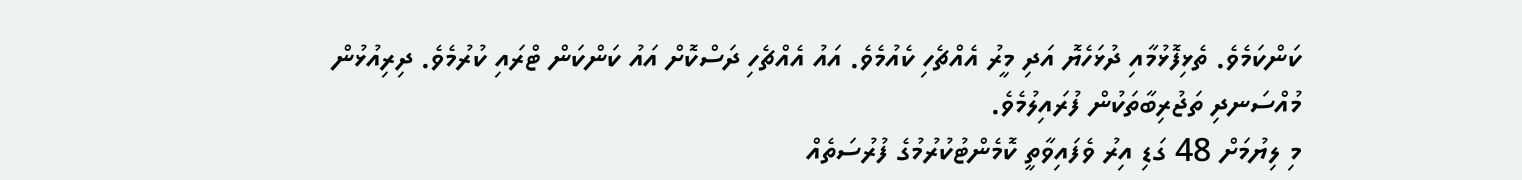ކަންކަމެވެ. ތެޅިފޮޅުމާއި ދުޅަހެޔޮ އަދި މީރު އެއްޗެހި ކެއުމެވެ. އައު އެއްޗެހި ދަސްކޮށް އައު ކަންކަން ޓްރައި ކުރުމެވެ. ދިރިއުޅުން މުއްސަނދި ތަޖުރިބާތަކުން ފުރައިލުމެވެ.
މި ލިޔުމަށް 48 ގަޑި އިރު ވެފައިވާތީ ކޮމެންޓުކުރުމުގެ ފުރުސަތެއް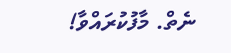ނެތް. މާފުކުރައްވާ!